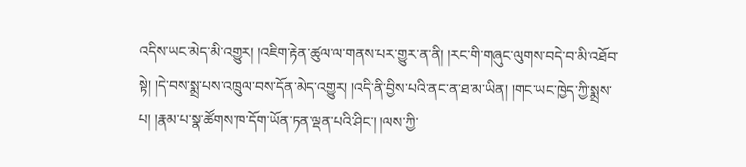འདིས་ཡང་མེད་མི་འགྱུར། །འཇིག་རྟེན་ཚུལ་ལ་གནས་པར་གྱུར་ན་ནི། །རང་གི་གཞུང་ལུགས་བདེ་བ་མི་འཐོབ་སྟེ། །དེ་བས་སྨྲ་པས་འཁྲུལ་བས་དོན་མེད་འགྱུར། །འདི་ནི་བྱིས་པའི་ནང་ན་ཐ་མ་ཡིན། །གང་ཡང་ཁྱེད་ཀྱི་སྨྲས་པ། །རྣམ་པ་སྣ་ཚོགས་ཁ་དོག་ཡོན་ཏན་ལྡན་པའི་ཤིང་། །ལས་ཀྱི་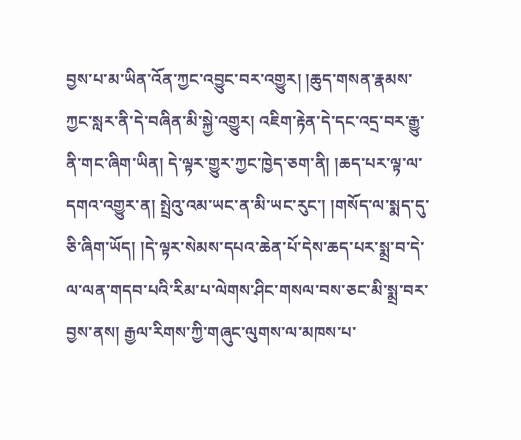བྱས་པ་མ་ཡིན་འོན་ཀྱང་འབྱུང་བར་འགྱུར། །ཆུད་གསན་རྣམས་ཀྱང་སླར་ནི་དེ་བཞིན་མི་སྐྱེ་འགྱུར། འཇིག་རྟེན་དེ་དང་འདྲ་བར་རྒྱུ་ནི་གང་ཞིག་ཡིན། དེ་ལྟར་གྱུར་ཀྱང་ཁྱེད་ཅག་ནི། །ཆད་པར་ལྟ་ལ་དགའ་འགྱུར་ན། སྤྲེའུ་འམ་ཡང་ན་མི་ཡང་རུང་། །གསོད་ལ་སྨད་དུ་ཅི་ཞིག་ཡོད། །དེ་ལྟར་སེམས་དཔའ་ཆེན་པོ་དེས་ཆད་པར་སྨྲ་བ་དེ་ལ་ལན་གདབ་པའི་རིམ་པ་ལེགས་ཤིང་གསལ་བས་ཅང་མི་སྨྲ་བར་བྱས་ནས། རྒྱལ་རིགས་ཀྱི་གཞུང་ལུགས་ལ་མཁས་པ་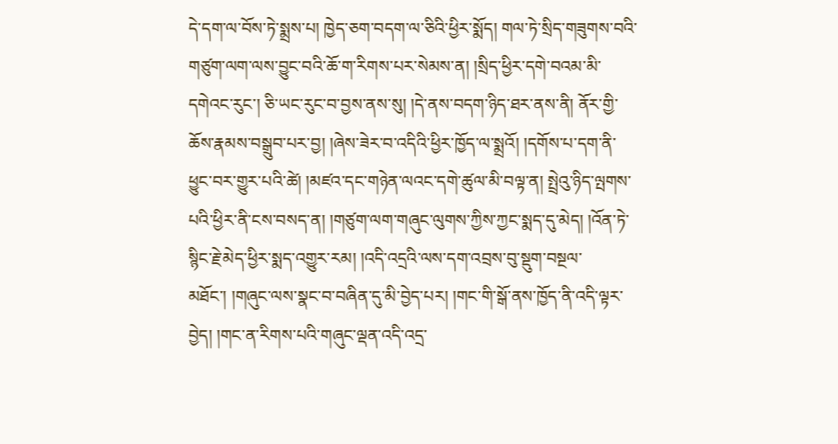དེ་དག་ལ་བོས་ཏེ་སྨྲས་པ། ཁྱེད་ཅག་བདག་ལ་ཅིའི་ཕྱིར་སྨོད། གལ་ཏེ་སྲིད་གཟུགས་བའི་གཙུག་ལག་ལས་བྱུང་བའི་ཆོ་ག་རིགས་པར་སེམས་ན། །སྲིད་ཕྱིར་དགེ་བའམ་མི་དགེའང་རུང་། ཅི་ཡང་རུང་བ་བྱས་ནས་སུ། །དེ་ནས་བདག་ཉིད་ཐར་ནས་ནི། ནོར་གྱི་ཆོས་རྣམས་བསྒྲུབ་པར་བྱ། །ཞེས་ཟེར་བ་འདིའི་ཕྱིར་ཁྱོད་ལ་སྨྲའོ། །དགོས་པ་དག་ནི་ཕྱུང་བར་གྱུར་པའི་ཚེ། །མཛའ་དང་གཉེན་ལའང་དགེ་ཚུལ་མི་བལྟ་ན། སྤྲེའུ་ཉིད་ལྤགས་པའི་ཕྱིར་ནི་ངས་བསད་ན། །གཙུག་ལག་གཞུང་ལུགས་ཀྱིས་ཀྱང་སྨད་དུ་མེད། །འོན་ཏེ་སྙིང་རྗེ་མེད་ཕྱིར་སྨད་འགྱུར་རམ། །འདི་འདྲའི་ལས་དག་འབྲས་བུ་སྡུག་བསྔལ་མཐོང་། །གཞུང་ལས་སྣང་བ་བཞིན་དུ་མི་བྱེད་པར། །གང་གི་སྒོ་ནས་ཁྱོད་ནི་འདི་ལྟར་བྱེད། །གང་ན་རིགས་པའི་གཞུང་ལྡན་འདི་འདྲ་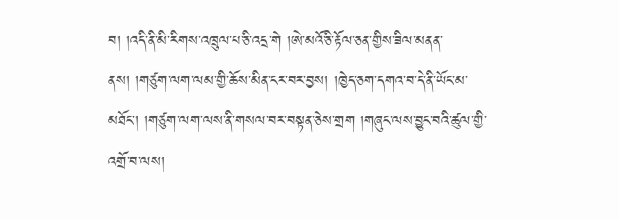བ། །འདི་ནི་མི་རིགས་འཁྲུལ་པ་ཅི་འདྲ་གེ །ཨེ་མའོ་ཅི་རྟོལ་ཅན་གྱིས་ཟིལ་མནན་ནས། །གཙུག་ལག་ལམ་གྱི་ཆོས་མིན་ངར་བར་བྱས། །ཁྱེད་ཅག་དགའ་བ་དེ་ནི་ཡོང་མ་མཐོང་། །གཙུག་ལག་ལས་ནི་གསལ་བར་བསྟན་ཅེས་གྲག །གཞུང་ལས་བྱུང་བའི་ཚུལ་གྱི་འགྲོ་བ་ལས།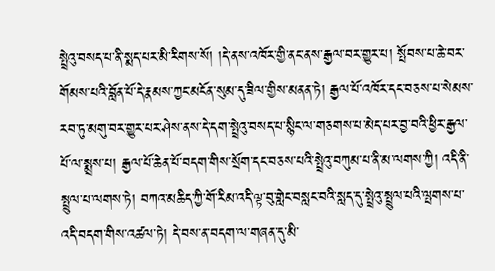སྤྲེའུ་བསད་པ་ནི་སྨད་པར་མི་རིགས་སོ། །དེ་ནས་འཁོར་གྱི་ནང་ནས་རྒྱལ་བར་གྱུར་པ། སྤོབས་པ་ཆེ་བར་གོམས་པའི་བློན་པོ་དེ་རྣམས་ཀྱང་མངོན་སུམ་དུ་ཟིལ་གྱིས་མནན་ཏེ། རྒྱལ་པོ་འཁོར་དང་བཅས་པ་སེམས་རབ་ཏུ་མགུ་བར་གྱུར་པར་ཤེས་ནས་དེ་དག་སྤྲེའུ་བསད་པ་སྙིང་ལ་གཅགས་པ་མེད་པར་བྱ་བའི་ཕྱིར་རྒྱལ་པོ་ལ་སྨྲས་པ། རྒྱལ་པོ་ཆེན་པོ་བདག་གིས་སྲོག་དང་བཅས་པའི་སྤྲེའུ་བཀུམ་པ་ནི་མ་ལགས་ཀྱི། འདི་ནི་སྤྲུལ་པ་ལགས་ཏེ། བཀའ་མཆིད་ཀྱི་གོ་རིམ་འདི་ལྟ་བུ་གླེང་བསླང་བའི་སླད་དུ་སྤྲེའུ་སྤྲུལ་པའི་ལྤགས་པ་འདི་བདག་གིས་འཚལ་ཏེ། དེ་བས་ན་བདག་ལ་གཞན་དུ་མི་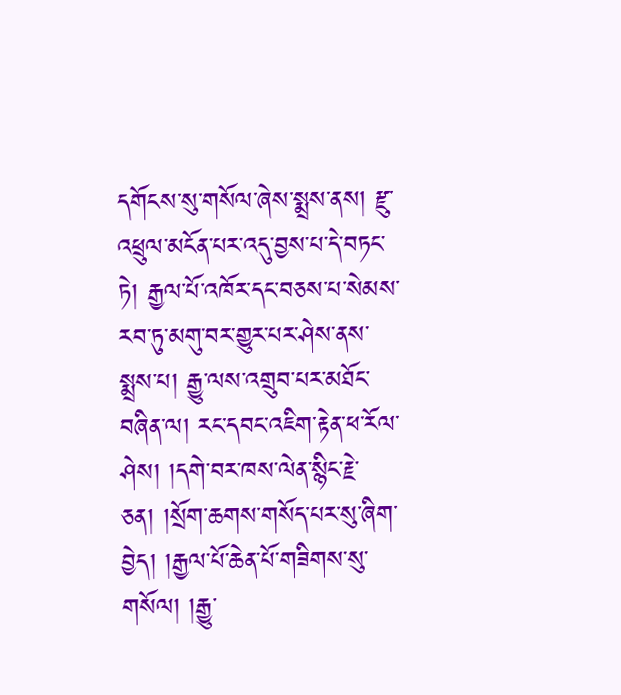དགོངས་སུ་གསོལ་ཞེས་སྨྲས་ནས། རྫུ་འཕྲུལ་མངོན་པར་འདུ་བྱས་པ་དེ་བཏང་ཏེ། རྒྱལ་པོ་འཁོར་དང་བཅས་པ་སེམས་རབ་ཏུ་མགུ་བར་གྱུར་པར་ཤེས་ནས་སྨྲས་པ། རྒྱུ་ལས་འགྲུབ་པར་མཐོང་བཞིན་ལ། རང་དབང་འཇིག་རྟེན་ཕ་རོལ་ཤེས། །དགེ་བར་ཁས་ལེན་སྙིང་རྗེ་ཅན། །སྲོག་ཆགས་གསོད་པར་སུ་ཞིག་བྱེད། །རྒྱལ་པོ་ཆེན་པོ་གཟིགས་སུ་གསོལ། །རྒྱུ་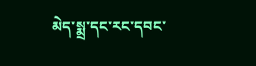མེད་སྨྲ་དང་རང་དབང་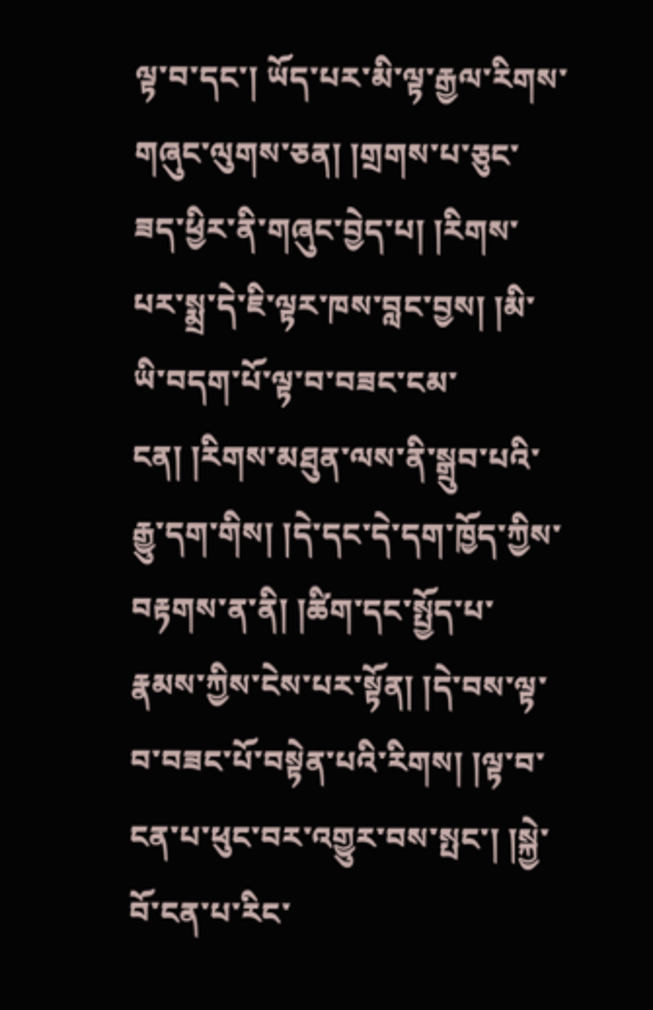ལྟ་བ་དང་། ཡོད་པར་མི་ལྟ་རྒྱལ་རིགས་གཞུང་ལུགས་ཅན། །གྲགས་པ་ཅུང་ཟད་ཕྱིར་ནི་གཞུང་བྱེད་པ། །རིགས་པར་སྨྲ་དེ་ཇི་ལྟར་ཁས་བླང་བྱས། །མི་ཡི་བདག་པོ་ལྟ་བ་བཟང་ངམ་ངན། །རིགས་མཐུན་ལས་ནི་སྒྲུབ་པའི་རྒྱུ་དག་གིས། །དེ་དང་དེ་དག་ཁྱོད་ཀྱིས་བརྟགས་ན་ནི། །ཚིག་དང་སྤྱོད་པ་རྣམས་ཀྱིས་ངེས་པར་སྟོན། །དེ་བས་ལྟ་བ་བཟང་པོ་བསྟེན་པའི་རིགས། །ལྟ་བ་ངན་པ་ཕུང་བར་འགྱུར་བས་སྤང་། །སྐྱེ་བོ་ངན་པ་རིང་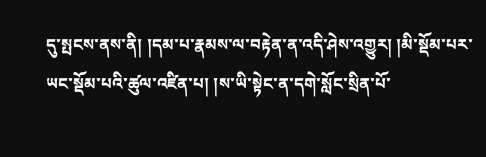དུ་སྤངས་ནས་ནི། །དམ་པ་རྣམས་ལ་བརྟེན་ན་འདི་ཤེས་འགྱུར། །མི་སྡོམ་པར་ཡང་སྡོམ་པའི་ཚུལ་འཛིན་པ། །ས་ཡི་སྟེང་ན་དགེ་སློང་སྲིན་པོ་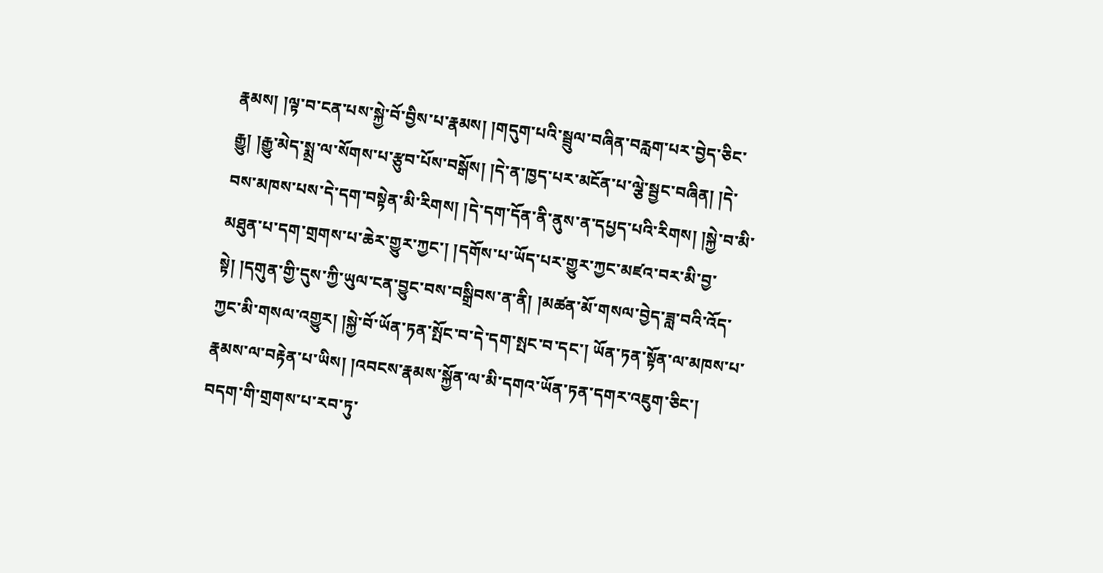རྣམས། །ལྟ་བ་ངན་པས་སྐྱེ་བོ་བྱིས་པ་རྣམས། །གདུག་པའི་སྦྲུལ་བཞིན་བརླག་པར་བྱེད་ཅིང་རྒྱུ། །རྒྱུ་མེད་སྨྲ་ལ་སོགས་པ་རྩུབ་པོས་བསྒོས། །དེ་ན་ཁྱད་པར་མངོན་པ་ལྕེ་སྦྱང་བཞིན། །དེ་བས་མཁས་པས་དེ་དག་བསྟེན་མི་རིགས། །དེ་དག་དོན་ནི་ནུས་ན་དཔྱད་པའི་རིགས། །སྐྱེ་བ་མི་མཐུན་པ་དག་གྲགས་པ་ཆེར་གྱུར་ཀྱང་། །དགོས་པ་ཡོད་པར་གྱུར་ཀྱང་མཛའ་བར་མི་བྱ་སྟེ། །དགུན་གྱི་དུས་ཀྱི་ཡུལ་ངན་བྱུང་བས་བསྒྲིབས་ན་ནི། །མཚན་མོ་གསལ་བྱེད་ཟླ་བའི་འོད་ཀྱང་མི་གསལ་འགྱུར། །སྐྱེ་བོ་ཡོན་ཏན་སྤོང་བ་དེ་དག་སྤང་བ་དང་། ཡོན་ཏན་སྟོན་ལ་མཁས་པ་རྣམས་ལ་བརྟེན་པ་ཡིས། །འབངས་རྣམས་སྐྱོན་ལ་མི་དགའ་ཡོན་ཏན་དགར་འཇུག་ཅིང་། བདག་གི་གྲགས་པ་རབ་ཏུ་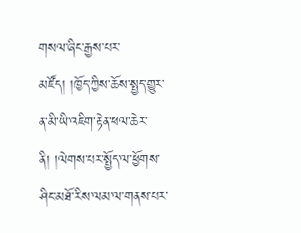གསལ་ཞིང་རྒྱས་པར་མཛོད། །ཁྱོད་ཀྱིས་ཆོས་སྤྱད་གྱུར་ན་མི་ཡི་འཇིག་རྟེན་ཕལ་ཆེར་ནི། །ལེགས་པར་སྤྱོད་ལ་ཕྱོགས་ཤིང་མཐོ་རིས་ལམ་ལ་གནས་པར་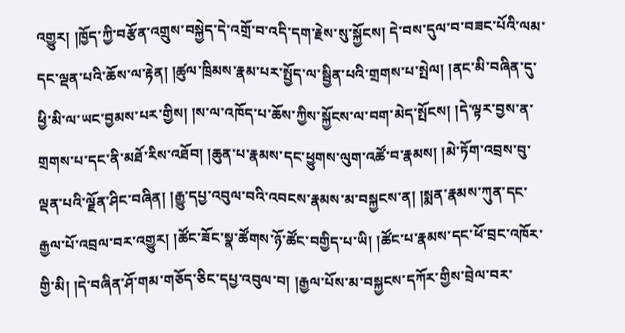འགྱུར། །ཁྱོད་ཀྱི་བརྩོན་འགྲུས་བསྐྱེད་དེ་འགྲོ་བ་འདི་དག་རྗེས་སུ་སྐྱོངས། དེ་བས་དུལ་བ་བཟང་པོའི་ལམ་དང་ལྡན་པའི་ཆོས་ལ་རྟེན། །ཚུལ་ཁྲིམས་རྣམ་པར་སྤྱོད་ལ་སྦྱིན་པའི་གྲགས་པ་སྤེལ། །ནང་མི་བཞིན་དུ་ཕྱི་མི་ལ་ཡང་བྱམས་པར་གྱིས། །ས་ལ་འཁོད་པ་ཆོས་ཀྱིས་སྐྱོངས་ལ་བག་མེད་སྤོངས། །དེ་ལྟར་བྱས་ན་གྲགས་པ་དང་ནི་མཐོ་རིས་འཐོབ། །ཆུན་པ་རྣམས་དང་ཕྱུགས་ལུག་འཚོ་བ་རྣམས། །མེ་ཏོག་འབྲས་བུ་ལྡན་པའི་ལྗོན་ཤིང་བཞིན། །རྒྱུ་དཔྱ་འབུལ་བའི་འབངས་རྣམས་མ་བསྐྱངས་ན། །སྨན་རྣམས་ཀུན་དང་རྒྱལ་པོ་འབྲལ་བར་འགྱུར། །ཚོང་ཟོང་སྣ་ཚོགས་ཉོ་ཚོང་བགྱིད་པ་ཡི། །ཚོང་པ་རྣམས་དང་ཕོ་བྲང་འཁོར་གྱི་མི། །དེ་བཞིན་ཤོ་གམ་གཅོད་ཅིང་དཔྱ་འབུལ་བ། །རྒྱལ་པོས་མ་བསྐྱངས་དཀོར་གྱིས་བྲེལ་བར་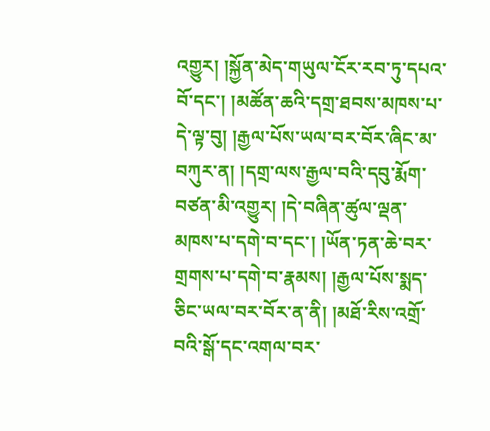འགྱུར། །སྐྱོན་མེད་གཡུལ་ངོར་རབ་ཏུ་དཔའ་བོ་དང་། །མཚོན་ཆའི་དགྲ་ཐབས་མཁས་པ་དེ་ལྟ་བུ། །རྒྱལ་པོས་ཡལ་བར་བོར་ཞིང་མ་བཀུར་ན། །དགྲ་ལས་རྒྱལ་བའི་དབུ་རྨོག་བཙན་མི་འགྱུར། །དེ་བཞིན་ཚུལ་ལྡན་མཁས་པ་དགེ་བ་དང་། །ཡོན་ཏན་ཆེ་བར་གྲགས་པ་དགེ་བ་རྣམས། །རྒྱལ་པོས་སྨད་ཅིང་ཡལ་བར་བོར་ན་ནི། །མཐོ་རིས་འགྲོ་བའི་སྒོ་དང་འགལ་བར་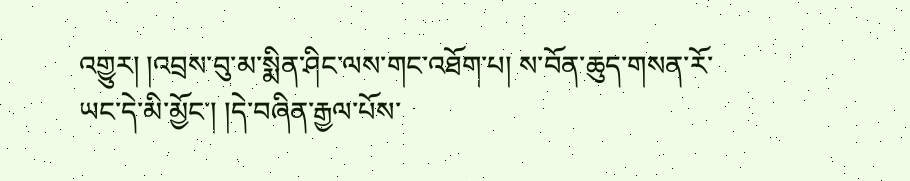འགྱུར། །འབྲས་བུ་མ་སྨིན་ཤིང་ལས་གང་འཐོག་པ། ས་བོན་ཆུད་གསན་རོ་ཡང་དེ་མི་མྱོང་། །དེ་བཞིན་རྒྱལ་པོས་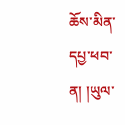ཆོས་མིན་དཔྱ་ཕབ་ན། །ཡུལ་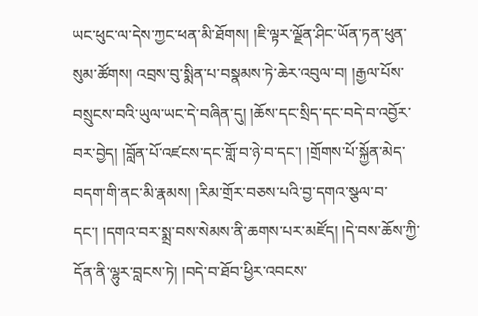ཡང་ཕུང་ལ་དེས་ཀྱང་ཕན་མི་ཐོགས། །ཇི་ལྟར་ལྗོན་ཤིང་ཡོན་ཏན་ཕུན་སུམ་ཚོགས། འབྲས་བུ་སྨིན་པ་བསྣམས་ཏེ་ཆེར་འབུལ་བ། །རྒྱལ་པོས་བསྲུངས་བའི་ཡུལ་ཡང་དེ་བཞིན་དུ། །ཆོས་དང་སྲིད་དང་བདེ་བ་འབྱོར་བར་བྱེད། །བློན་པོ་འཛངས་དང་གློ་བ་ཉེ་བ་དང་། །གྲོགས་པོ་སྐྱོན་མེད་བདག་གི་ནང་མི་རྣམས། །རིམ་གྲོར་བཅས་པའི་བྱ་དགའ་སྩལ་བ་དང་། །དགའ་བར་སྨྲ་བས་སེམས་ནི་ཆགས་པར་མཛོད། །དེ་བས་ཆོས་ཀྱི་དོན་ནི་ལྷུར་བླངས་ཏེ། །བདེ་བ་ཐོབ་ཕྱིར་འབངས་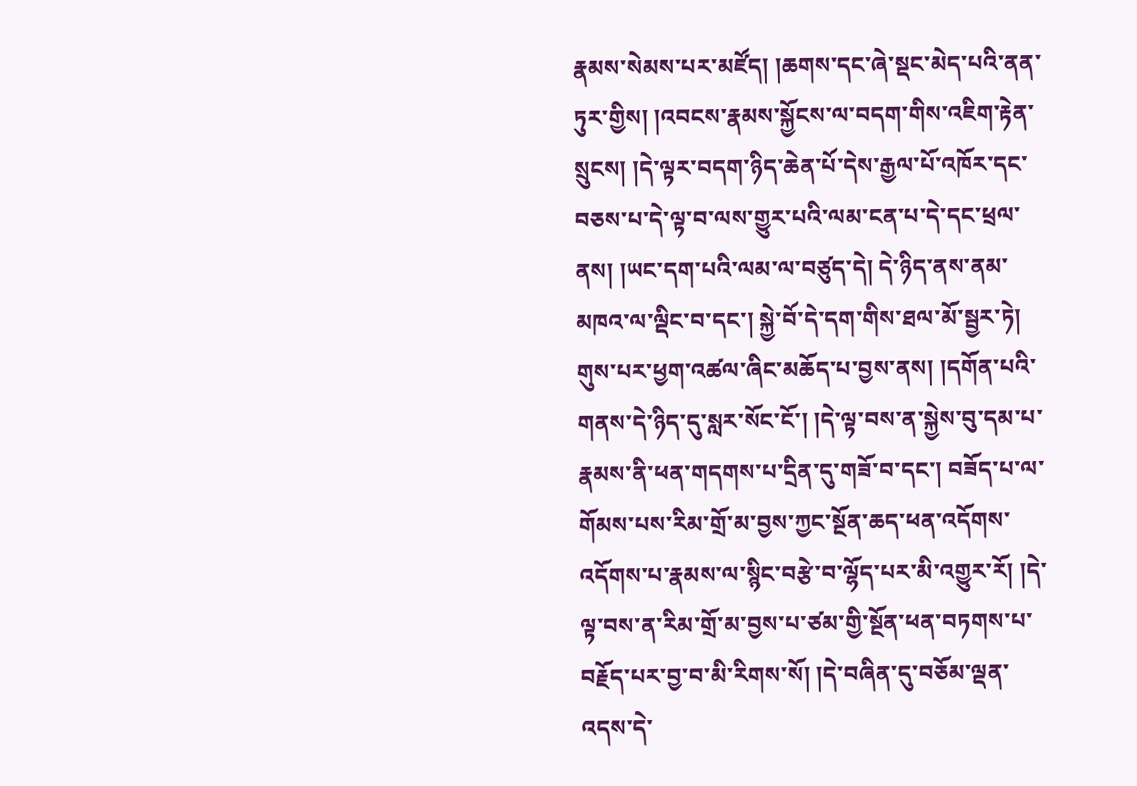རྣམས་སེམས་པར་མཛོད། །ཆགས་དང་ཞེ་སྡང་མེད་པའི་ནན་ཏུར་གྱིས། །འབངས་རྣམས་སྐྱོངས་ལ་བདག་གིས་འཇིག་རྟེན་སྲུངས། །དེ་ལྟར་བདག་ཉིད་ཆེན་པོ་དེས་རྒྱལ་པོ་འཁོར་དང་བཅས་པ་དེ་ལྟ་བ་ལས་གྱུར་པའི་ལམ་ངན་པ་དེ་དང་ཕྲལ་ནས། །ཡང་དག་པའི་ལམ་ལ་བཙུད་དེ། དེ་ཉིད་ནས་ནམ་མཁའ་ལ་ལྡིང་བ་དང་། སྐྱེ་བོ་དེ་དག་གིས་ཐལ་མོ་སྦྱར་ཏེ། གུས་པར་ཕྱག་འཚལ་ཞིང་མཆོད་པ་བྱས་ནས། །དགོན་པའི་གནས་དེ་ཉིད་དུ་སླར་སོང་ངོ་། །དེ་ལྟ་བས་ན་སྐྱེས་བུ་དམ་པ་རྣམས་ནི་ཕན་གདགས་པ་དྲིན་དུ་གཟོ་བ་དང་། བཟོད་པ་ལ་གོམས་པས་རིམ་གྲོ་མ་བྱས་ཀྱང་སྔོན་ཆད་ཕན་འདོགས་འདོགས་པ་རྣམས་ལ་སྙིང་བརྩེ་བ་ལྷོད་པར་མི་འགྱུར་རོ། །དེ་ལྟ་བས་ན་རིམ་གྲོ་མ་བྱས་པ་ཙམ་གྱི་སྔོན་ཕན་བཏགས་པ་བརྗོད་པར་བྱ་བ་མི་རིགས་སོ། །དེ་བཞིན་དུ་བཅོམ་ལྡན་འདས་དེ་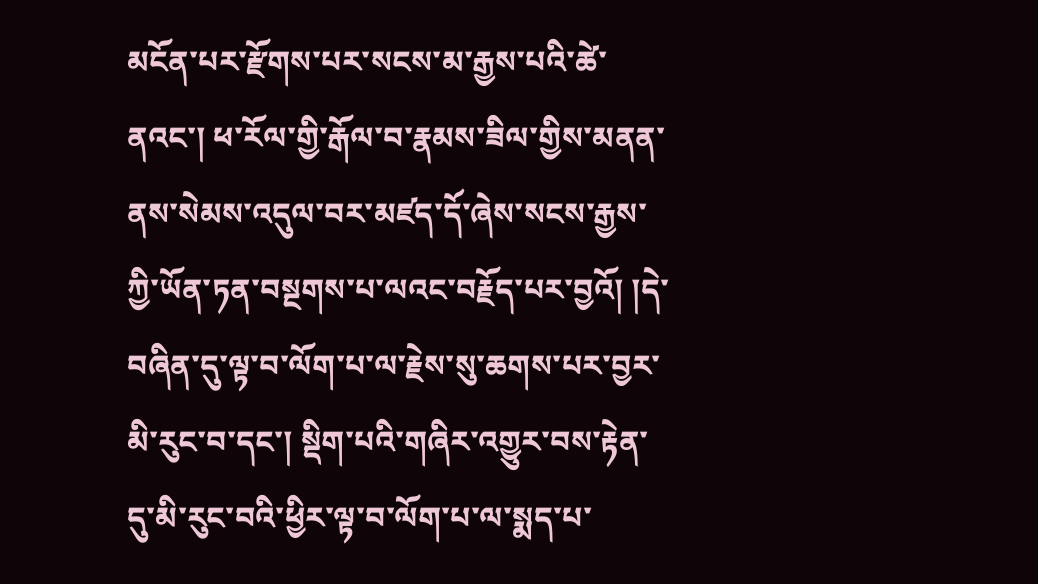མངོན་པར་རྫོགས་པར་སངས་མ་རྒྱས་པའི་ཚེ་ནའང་། ཕ་རོལ་གྱི་རྒོལ་བ་རྣམས་ཟིལ་གྱིས་མནན་ནས་སེམས་འདུལ་བར་མཛད་དོ་ཞེས་སངས་རྒྱས་ཀྱི་ཡོན་ཏན་བསྔགས་པ་ལའང་བརྗོད་པར་བྱའོ། །དེ་བཞིན་དུ་ལྟ་བ་ལོག་པ་ལ་རྗེས་སུ་ཆགས་པར་བྱར་མི་རུང་བ་དང་། སྡིག་པའི་གཞིར་འགྱུར་བས་རྟེན་དུ་མི་རུང་བའི་ཕྱིར་ལྟ་བ་ལོག་པ་ལ་སྨད་པ་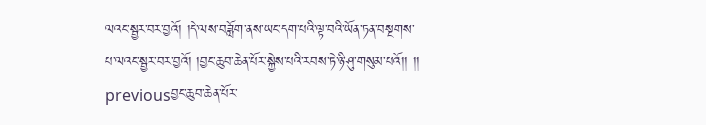ལའང་སྦྱར་བར་བྱའོ། །དེ་ལས་བཟློག་ནས་ཡང་དག་པའི་ལྟ་བའི་ཡོན་ཏན་བསྔགས་པ་ལའང་སྦྱར་བར་བྱའོ། །བྱང་ཆུབ་ཆེན་པོར་སྐྱེས་པའི་རབས་ཏེ་ཉི་ཤུ་གསུམ་པའོ།། །།
previousབྱང་ཆུབ་ཆེན་པོར་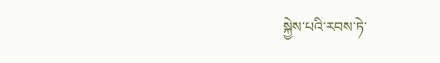སྐྱེས་པའི་རབས་ཏེ་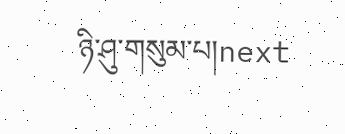ཉི་ཤུ་གསུམ་པ།next